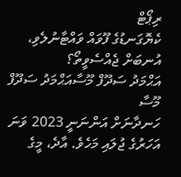ރިޕޯޓް
ކެޔޮގަނޑުގެ ފޫވައް ވައްޓާނުލެވި، އުނބަށް ޖެއްސެވީތޯ؟
އަޙްމަދު ސަދޫފް މޫސާއަޙްމަދު ސަދޫފް މޫސާ
ހަނދާނަށް އަންނަނީ 2023 ވަނަ އަހަރުގެ ޖުލައި މަހެވެ. އާދެ، މީގެ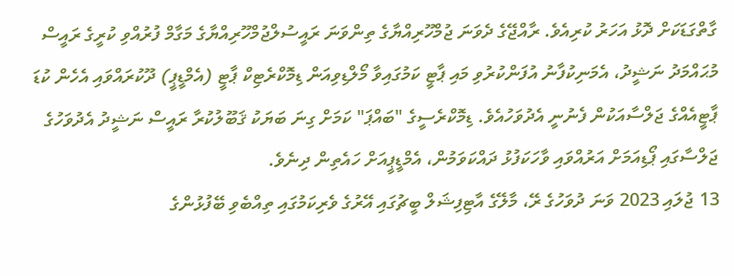ގާތްގަޑަކަށް ދޮޅު އަހަރު ކުރިއެވެ. ރާއްޖޭގެ ދެވަނަ ޖުމްހޫރިއްޔާގެ ތިންވަނަ ރައީސުލްޖުމްހޫރިއްޔާގެ މަގާމް ފުރުއްވި ކުރީގެ ރައީސް މުޙައްމަދު ނަޝީދު، އެމަނިކުފާނު އުފަންކުރުވި މައި ޕާޓީ ކަމުގައިވާ މޯލްޑިވިއަން ޑިމޮކްރެޓިކް ޕާޓީ (އެމްޑީޕީ) ދޫކުރައްވައި އެހެން ކުޑަ ޕާޓީއެއްގެ ޖަލްސާއަކުން ފެނުނީ އެދުވަހުއެވެ. ޑިމޮކްރެސީގެ "ބައްޕަ" ކަމަށް ގިނަ ބަޔަކު ޤަބޫލުކުރާ ރައީސް ނަޝީދު އެދުވަހުގެ ޖަލްސާގައި ޕޯޑިއަމަށް އަރުއްވައި ވާހަކަފުޅު ދައްކަވަމުން، އެމްޑީޕީއަށް ހައެތިން ދިނެވެ.
13 ޖުލައި 2023 ވަނަ ދުވަހުގެ ރޭ، މާލޭގެ އާޓިފިޝަލް ބީޗުގައި އޭރުގެ ވެރިކަމުގައި ތިއްބެވި ބޭފުޅުންގެ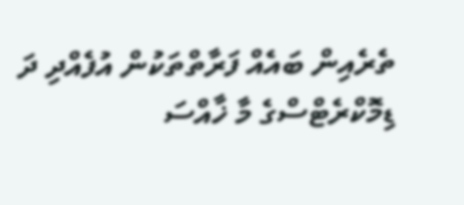ތެރެއިން ބައެއް ފަރާތްތަކުން އުފެއްދި ދަ ޑިމޮކްރެޓްސްގެ މާ ޚާއްސަ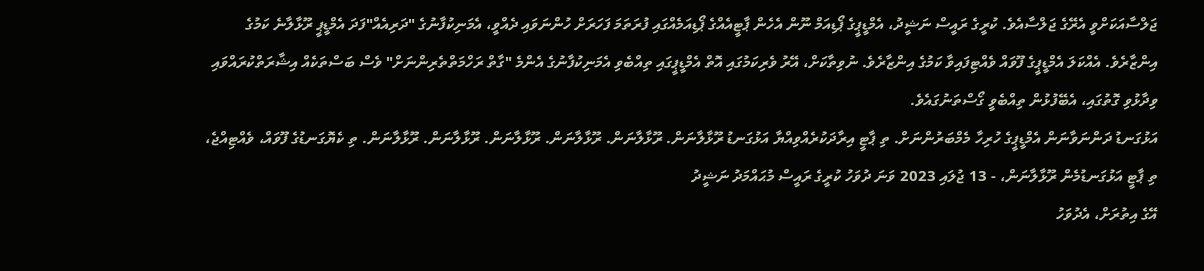ޖަލްސާއަކަށްވީ އެރޭގެ ޖަލްސާއެވެ. ކުރީގެ ރައީސް ނަޝީދު، އެމްޑީޕީގެ ޕޯޑިއަމް ނޫން އެހެން ޕާޓީއެއްގެ ޕޯޑިއަމެއްގައި ފުރަތަމަ ފަހަރަށް ހުންނަވައި ދެއްވީ، އެމަނިކުފާނުގެ "ދަރިއެއް"ފަދަ އެމްޑީޕީ ރޫޅާލާނެ ކަމުގެ އިންޒާރެވެ. އެއްކަލަ އެމްޑީޕީގެ ފޫވައް ވެއްޓިފައިވާ ކަމުގެ އިންޒާރެވެ. ނުވިތާކަށް، އޭރު ވެރިކަމުގައި އޮތް އެމްޑީޕީގައި ތިއްބެވި އެމަނިކުފާނުގެ އެންމެ "ގާތް ރަހްމަތްތެރިންނަށް" ވެސް ބަސްތަކެއް އިޝާރަތްކުރައްވައި ވިދާޅުވި ގޮތުގައި، އެބޭފުޅުން ތިއްބެވީ ގޯސްތަނުގައެވެ.
އަޅުގަނޑު ދަންނަވާނަން އެމްޑީޕީގެ ހުރިހާ މެމްބަރުންނަށް. ތި ޕާޓީ އިރާދަކުރެއްވިއްޔާ އަޅުގަނޑު ރޫޅާލާނަން. ރޫޅާލާނަން. ރޫޅާލާނަން. ރޫޅާލާނަން. ރޫޅާލާނަން. ރޫޅާލާނަން. ތި ކެޔޮގަނޑުގެ ފޫވައް، ވެއްޓިއްޖެ، ތި ޕާޓީ އަޅުގަނޑުމެން ރޫޅާލާނަން، - 13 ޖުލައި 2023 ވަނަ ދުވަހު ކުރީގެ ރައީސް މުޙައްމަދު ނަޝީދު
އޭގެ އިތުރަށް، އެދުވަހު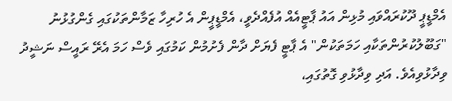އެމްޑީޕީ ދޫކުރައްވައި މުޅިން އައު ޕާޓީއެއް އުފެއްދެވީ، އެމްޑީޕީން އެ ހުރިހާ ޒަމާންތަކުގައި ގެންގުޅުނު "ގަބޫލުކުރުންތަކާއި ހަމަތަކުން" އެ ޕާޓީ ފެޔަށް ދާން ފެށުމުން ކަމުގައި ވެސް ހަމަ އެރޭ ރައީސް ނަޝީދު ވިދާޅުވިއެވެ. އަދި ވިދާޅުވި ގޮތުގައި،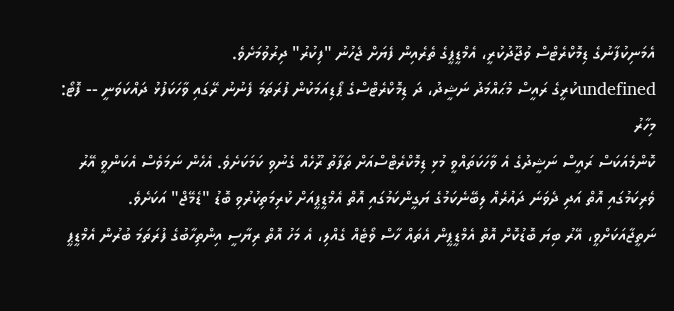އެމަނިކުފާނުގެ ޑިމޮކްރެޓްސް ވުޖޫދުކުރީ، އެމްޑީޕީގެ ތެރެއިން ފެޔަށް ޖެހުނު "ފިކުރު" ދިރުވުމަށެވެ.
undefinedކުރީގެ ރައީސް މުޙައްމަދު ނަޝީދު، ދަ ޑިމޮކްރެޓްސްގެ ޕޯޑިއަމަކުން ފުރަތަމަ ފެނުނު ރޭގައި ވާހަކަފުޅު ދައްކަވަނީ -- ފޮޓޯ: މިހާރު
ކޮންމެއަކަސް ރައީސް ނަޝީދުގެ އެ ވާހަކަތައްވީ މުޅި ޑިމޮކްރެޓްސްއަށް ތަފާތު ރޫހެއް ގެނުވި ކަމަކަށެވެ. އެހެން ނަމަވެސް އެކަންވީ އޭރު ވެރިކަމުގައި އޮތް އަދި ދެވަނަ ދައުރެއް ލިބޭނެކަމުގެ ޔަގީންކަމުގައި އޮތް އެމްޑީޕީއަށް ކުރިމަތިކުރުވި ބޮޑު "ޑެމޭޖް" އަކަށެވެ. ނަތީޖާއަކަށްވީ، އޭރު ބިޔަ ބޮޑުކޮށް އޮތް އެމްޑީޕީން އެތައް ހާސް ވޯޓެއް ގެއްލި، އެ މަހު އޮތް ރިޔާސީ އިންތިހާބުގެ ފުރަތަމަ ބުރުން އެމްޑީޕީ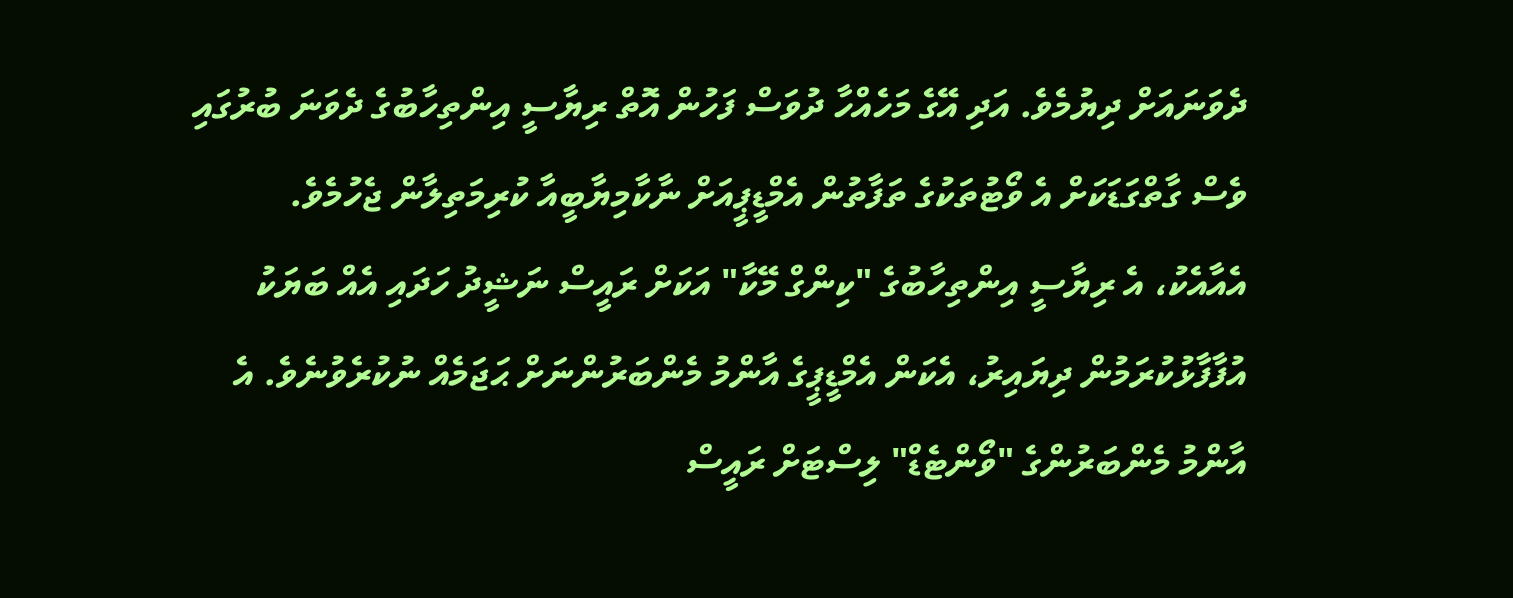ދެވަނައަށް ދިޔުމެވެ. އަދި އޭގެ މަހެއްހާ ދުވަސް ފަހުން އޮތް ރިޔާސީ އިންތިހާބުގެ ދެވަނަ ބުރުގައި ވެސް ގާތްގަޑަކަށް އެ ވޯޓުތަކުގެ ތަފާތުން އެމްޑީޕީއަށް ނާކާމިޔާބީއާ ކުރިމަތިލާން ޖެހުމެވެ.
އެއާއެކު، އެ ރިޔާސީ އިންތިހާބުގެ "ކިންގް މޭކާ" އަކަށް ރައީސް ނަޝީދު ހަދައި އެއް ބަޔަކު އުފާފާޅުކުރަމުން ދިޔައިރު، އެކަން އެމްޑީޕީގެ އާންމު މެންބަރުންނަށް ޙަޖަމެއް ނުކުރެވުނެވެ. އެ އާންމު މެންބަރުންގެ "ވޯންޓެޑް" ލިސްޓަށް ރައީސް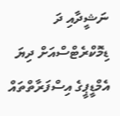ނަޝީދާއި ދަ ޑިމޮކްރެޓްސްއަށް ދިޔަ އެމްޑީޕީގެ އިސްފަރާތްތައް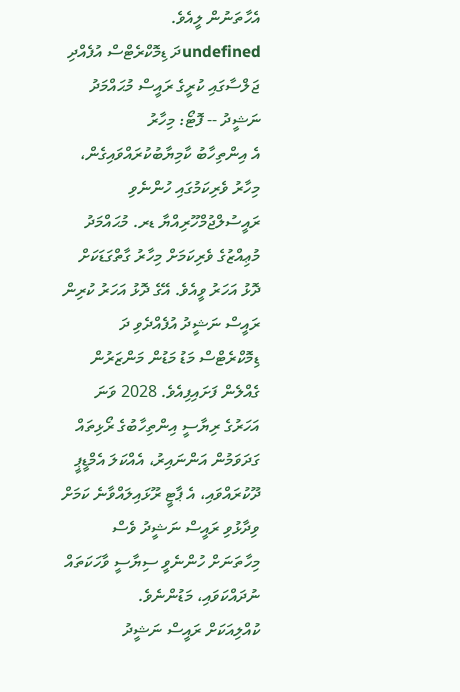އެހާތަނުން ލީއެވެ.
undefinedދަ ޑިމޮކްރެޓްސް އުފެއްދި ޖަލްސާގައި ކުރީގެ ރައީސް މުޙައްމަދު ނަޝީދު -- ފޮޓޯ: މިހާރު
އެ އިންތިހާބު ކާމިޔާބުކުރައްވައިގެން، މިހާރު ވެރިކަމުގައި ހުންނެވި ރައީސުލްޖުމްހޫރިއްޔާ ޑރ. މުޙައްމަދު މުޢިއްޒުގެ ވެރިކަމަށް މިހާރު ގާތްގަޑަކަށް ދޮޅު އަހަރު ވީއެވެ. އޭގެ ދޮޅު އަހަރު ކުރިން ރައީސް ނަޝީދު އުފެއްދެވި ދަ ޑިމޮކްރެޓްސް މަޑު މަޑުން މަންޒަރުން ގެއްލެން ފަށައިފިއެވެ. 2028 ވަނަ އަހަރުގެ ރިޔާސީ އިންތިހާބުގެ ރޯޅިތައް ގަދަވަމުން އަންނައިރު، އެއްކަލަ އެމްޑީޕީ ދޫކުރައްވައި، އެ ޕާޓީ ރޫޅައިލައްވާނެ ކަމަށް ވިދާޅުވި ރައީސް ނަޝީދު ވެސް މިހާތަނަށް ހުންނެވީ ސިޔާސީ ވާހަކަތައް ނުދައްކަވައި، މަޑުންނެވެ.
ކުއްލިއަކަށް ރައީސް ނަޝީދު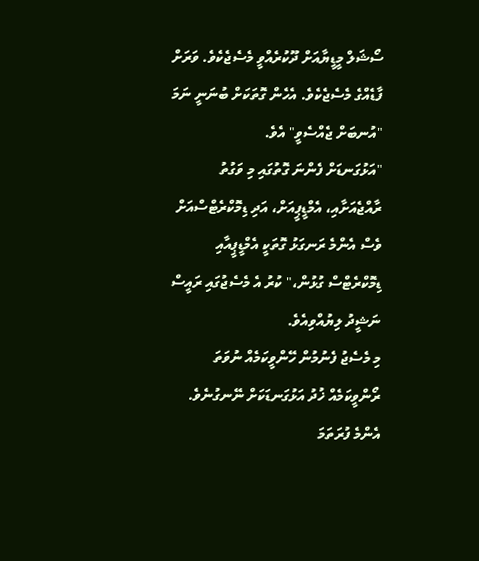ސޯޝަލް މީޑީޔާއަށް ދޫކުރެއްވީ މެސެޖެކެވެ. ވަރަށް ފާޑެއްގެ މެސެޖެކެވެ. އެހެން ގޮތަކަށް ބުނަނީ ނަމަ "އުނބަށް ޖެއްސެވީ" އެވެ.
"އަޅުގަނޑަށް ފެންނަ ގޮތުގައި މި ވަގުތު ރާއްޖެއަށާއި، އެމްޑީޕީއަށް، އަދި ޑިމޮކްރެޓްސްއަށް ވެސް އެންމެ ރަނގަޅު ގޮތަކީ އެމްޑީޕީއާއި ޑިމޮކްރެޓްސް ގުޅުން،" ކުރު އެ މެސެޖުގައި ރައީސް ނަޝީދު ލިޔުއްވިއެވެ.
މި މެސެޖު ފެނުމުން ހޭންވީކަމެއް ނުވަތަ ރޯންވީކަމެއް ޚުދު އަޅުގަނޑަކަށް ނޭނގުނެވެ. އެންމެ ފުރަތަމަ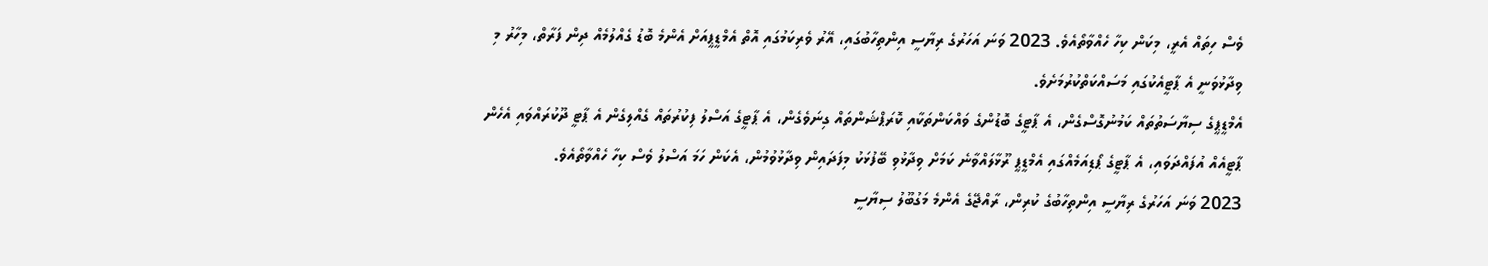ވެސް ހިތައް އެރީ، މިކަން ކިހާ ހެއްވާތޯއެވެ. 2023 ވަނަ އަހަރުގެ ރިޔާސީ އިންތިހާބުގައި، އޭރު ވެރިކަމުގައި އޮތް އެމްޑީޕީއަށް އެންމެ ބޮޑު ގެއްލުމެއް ދިން ފަރާތް، މިހާރު މި ވިދާޅުވަނީ އެ ޕާޓީއެކުގައި މަސައްކަތްކުރުމަށެވެ.
އެމްޑީޕީގެ ސިޔާސަތުތައް ކަމުނުގޮސްގެން، އެ ޕާޓީގެ ބޮޑުންގެ ވައްކަންތަކާއި ކޮރަޕްޝަންތައް ގިނަވެގެން، އެ ޕާޓީގެ އަސްލު ފިކުރުތައް ގެއްލިގެން އެ ޕާޓީ ދޫކުރައްވައި އެހެން ޕާޓީއެއް އުފައްދަވައި، އެ ޕާޓީގެ ޕޯޑިއަމެއްގައި އެމްޑީޕީ ރޫޅާލައްވާނެ ކަމަށް ވިދާޅުވި ބޭފުޅަކު މިފަދައިން ވިދާޅުވުމުން، އެކަން ހަމަ އަސްލު ވެސް ކިހާ ހެއްވާތޯއެވެ.
2023 ވަނަ އަހަރުގެ ރިޔާސީ އިންތިހާބުގެ ކުރިން، ރާއްޖޭގެ އެންމެ މަގުބޫލު ސިޔާސީ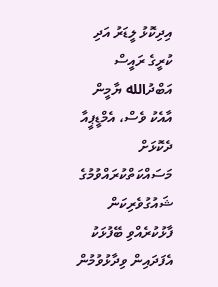އިދިކޮޅު ލީޑަރު އަދި ކުރީގެ ރައީސް އަބްދުالله ޔާމީން އާއެކު ވެސް، އެމްޑީޕީއާ ދެކޮޅަށް މަސައްކަތްކުރައްވުމުގެ ޝައުގުވެރިކަން ފާޅުކުރެއްވި ބޭފުޅަކު އެފަދައިން ވިދާޅުވުމުން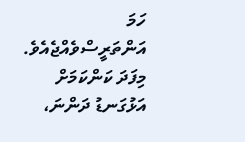ހަމަ އަންތަރީސްވެއްޖެއެވެ. މިފަދަ ކަންކަމަށް އަޅުގަނޑު ދަންނަ،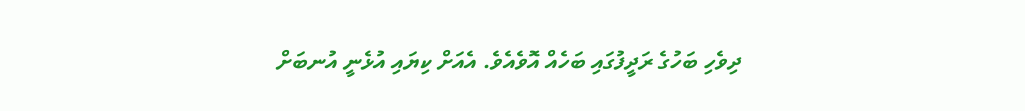ދިވެހި ބަހުގެ ރަދީފުގައި ބަހެއް އޮވެއެވެ. އެއަށް ކިޔައި އުޅެނީ އުނބަށް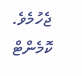ޖެހުމެވެ.
ކޮމެންޓް